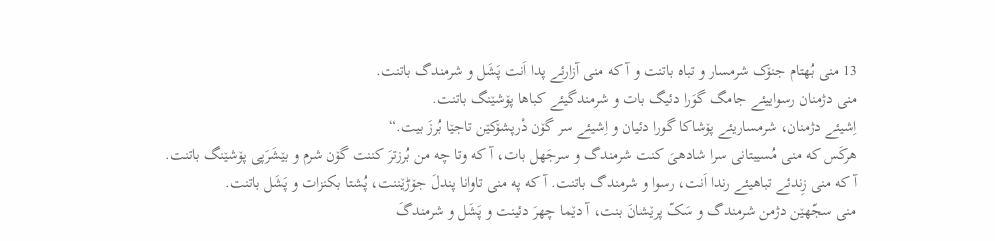13 منی بُهتام جنۆک شرمسار و تباه باتنت و آ که منی آزارئے پدا اَنت پَشَل و شرمندگ باتنت.
منی دژمنان رسواییئے جامگ گوَرا دئیگ بات و شرمندگیئے کباها پۆشێنگ باتنت.
اِشیئے دژمنان، شرمساریئے پۆشاکا گورا دئیان و اِشیئے سر گۆن دْرپشۆکێن تاجێا بُرزَ بیت.“
هرکَس که منی مُسیبتانی سرا شادهیَ کنت شرمندگ و سرجَهل بات، آ که وتا چه من بُرزترَ کننت گۆن شرم و بێشَرَپی پۆشێنگ باتنت.
آ که منی زِندئے تباهیئے رندا اَنت، رسوا و شرمندگ باتنت. آ که په منی تاوانا پندلَ جۆڑێننت، پُشتا بکنزات و پَشَل باتنت.
منی سجّهێن دژمن شرمندگ و سَکّ پرێشانَ بنت، آ دێما چهرَ دئینت و پَشَل و شرمندگَ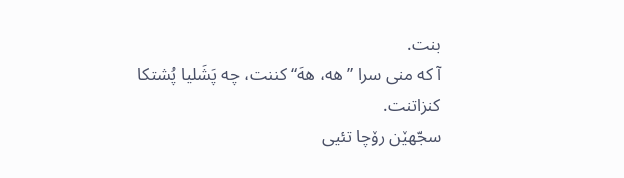بنت.
آ که منی سرا ”هه، ههَ“ کننت، چه پَشَلیا پُشتکا کنزاتنت.
سجّهێن رۆچا تئیی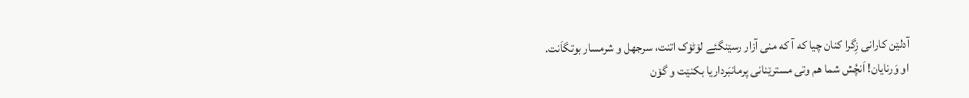آدلێن کارانی زِگرا کنان چیا که آ که منی آزار رسێنگئے لۆٹۆک اتنت، سرجهل و شرمسار بوتگاَنت.
او وَرنایان! اَنچُش شما هم وتی مسترێنانی پرمانبَرداریا بکنێت و گۆن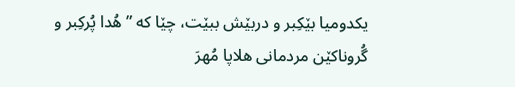یکدومیا بێکِبر و دربێش ببێت، چێا که ”هُدا پُرکِبر و گُروناکێن مردمانی هلاپا مُهرَ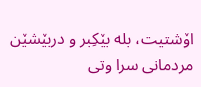اۆشتیت، بله بێکِبر و دربێشێن مردمانی سرا وتی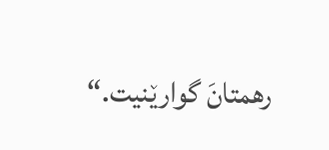رهمتانَ گوارێنیت.“